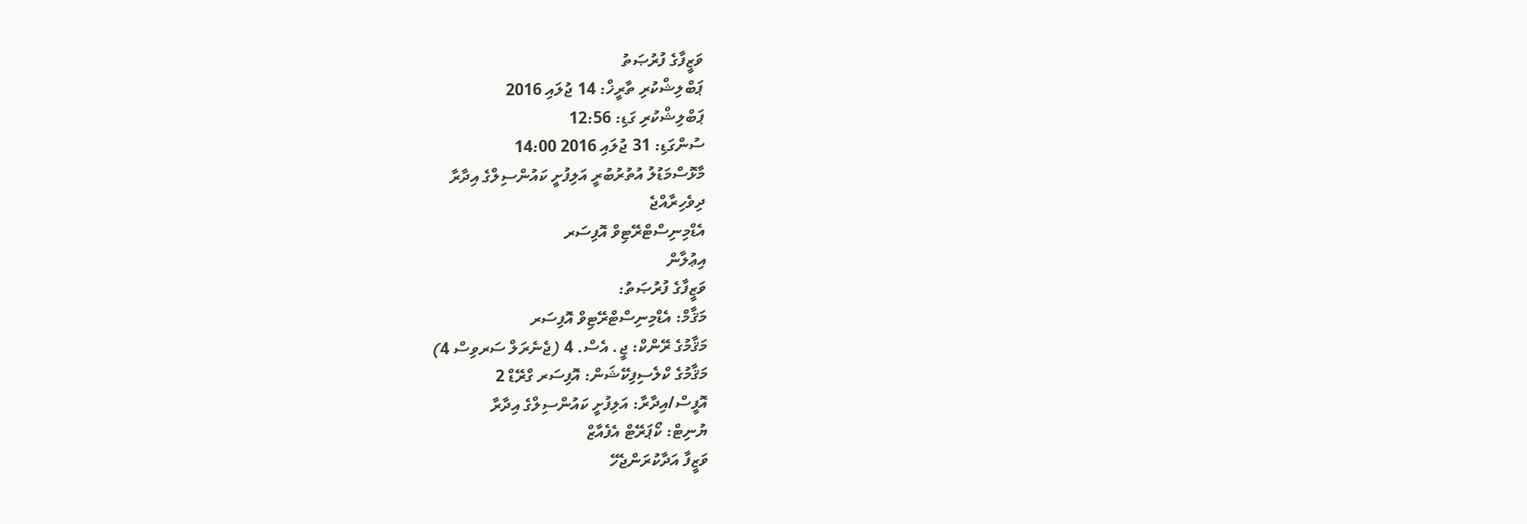ވަޒީފާގެ ފުރުޞަތު
ޕަބްލިޝްކުރި ތާރީޚް: 14 ޖުލައި 2016
ޕަބްލިޝްކުރި ގަޑި: 12:56
ސުންގަޑި: 31 ޖުލައި 2016 14:00
މާޅޮސްމަޑުލު އުތުރުބުރީ އަލިފުށީ ކައުންސިލްގެ އިދާރާ
ދިވެހިރާއްޖެ
އެޑްމިނިސްޓްރޭޓިވް އޮފިސަރ
އިޢުލާން
ވަޒީފާގެ ފުރުޞަތު:
މަޤާމް: އެޑްމިނިސްޓްރޭޓިވް އޮފިސަރ
މަޤާމުގެ ރޭންކް: ޖީ. އެސް. 4 (ޖެނެރަލް ސަރވިސް 4)
މަޤާމުގެ ކްލެސިފިކޭޝަން: އޮފިސަރ ގްރޭޑް 2
އޮފީސް/އިދާރާ: އަލިފުށީ ކައުންސިލްގެ އިދާރާ
ޔުނިޓް: ކޯޕަރޭޓް އެފެއާޒް
ވަޒީފާ އަދާކުރަންޖެހޭ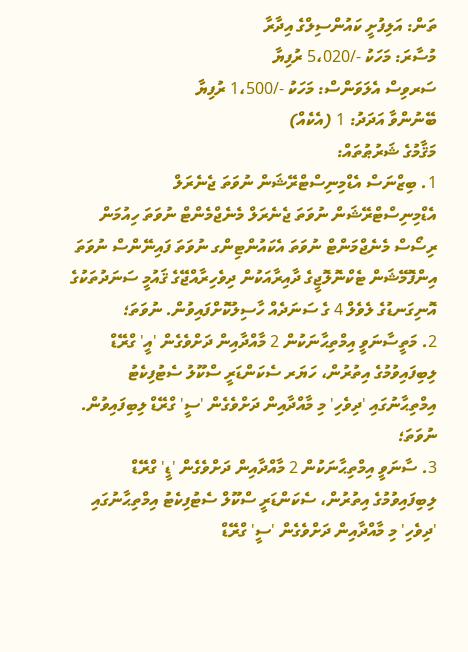ތަން: އަލިފުށީ ކައުންސިލްގެ އިދާރާ
މުސާރަ: މަހަކު -/5،020 ރުފިޔާ
ސަރވިސް އެލަވަންސް: މަހަކު -/1،500 ރުފިޔާ
ބޭނުންވާ އަދަދު: 1 (އެކެއް)
މަޤާމުގެ ޝަރުޠުތައް:
1. ބިޒްނަސް އެޑްމިނިސްޓްރޭޝަން ނުވަތަ ޖެނެރަލް އެޑްމިނިސްޓްރޭޝަން ނުވަތަ ޖެނެރަލް މެނެޖްމެންޓް ނުވަތަ ހިއުމަން ރިސޯސް މެނެޖްމަންޓް ނުވަތަ އެކައުންޓިންގ ނުވަތަ ފައިނޭންސް ނުވަތަ އިންފޮމޭޝަން ޓެކްނޮލޮޖީގެ ދާއިރާއަކުން ދިވެހިރާއްޖޭގެ ޤައުމީ ސަނަދުތަކުގެ އޮނިގަނޑުގެ ލެވެލް 4 ގެ ސަނަދެއް ހާސިލުކޮށްފައިވުން. ނުވަތަ؛
2. މަތީސާނަވީ އިމްތިޙާނަކުން 2 މާއްދާއިން ދަށްވެގެން 'އީ' ގްރޭޑް ލިބިފައިވުމުގެ އިތުރުން، ހަޔަރ ސެކަންޑަރީ ސްކޫލު ސެޓުފިކެޓު އިމްތިޙާނުގައި 'ދިވެހި' މި މާއްދާއިން ދަށްވެގެން 'ސީ' ގްރޭޑް ލިބިފައިވުން. ނުވަތަ؛
3. ސާނަވީ އިމްތިޙާނަކުން 2 މާއްދާއިން ދަށްވެގެން 'ޑީ' ގްރޭޑް ލިބިފައިވުމުގެ އިތުރުން، ސެކަންޑަރީ ސްކޫލް ސެޓުފިކެޓު އިމްތިޙާނުގައި 'ދިވެހި' މި މާއްދާއިން ދަށްވެގެން 'ސީ' ގްރޭޑް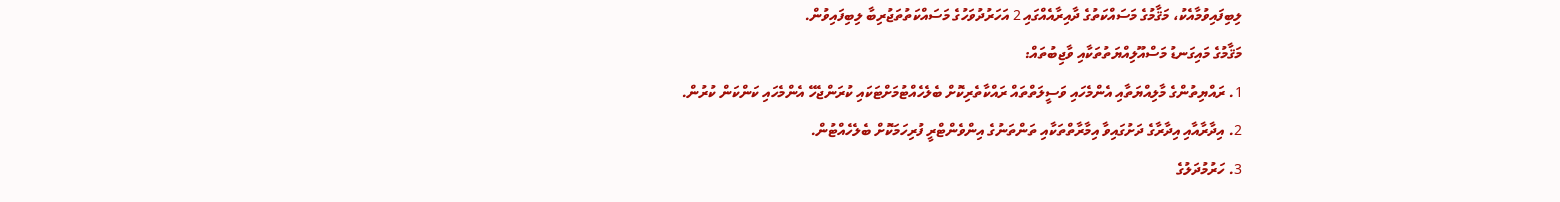ލިބިފައިވުމާއެކު، މަޤާމުގެ މަސައްކަތުގެ ދާއިރާއެއްގައި 2 އަހަރުދުވަހުގެ މަސައްކަތުތަޖުރިބާ ލިބިފައިވުން.
މަޤާމުގެ މައިގަނޑު މަސްއޫލިއްޔަތުތަކާއި ވާޖިބުތައް:
1. ރައްޔިތުންގެ މާލިއްޔަތާއި އެންމެހައި ވަސީލަތްތައް ރައްކާތެރިކޮށް ބެލެހެއްޓުމަށްޓަކައި ކުރަންޖެހޭ އެންމެހައި ކަންކަން ކުރުން.
2. އިދާރާއާއި އިދާރާގެ ދަށުގައިވާ އިމާރާތްތަކާއި ތަންތަނުގެ އިންވެންޓްރީ ފުރިހަމަކޮށް ބެލެހެއްޓުން.
3. ހަރުމުދަލުގެ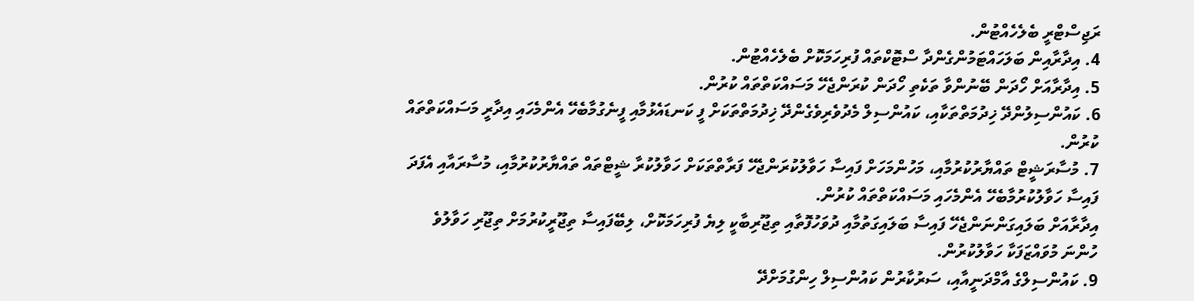ރަޖިސްޓްރީ ބެލެހެއްޓުން.
4. އިދާރާއިން ބަލަހައްޓަމުންގެންދާ ސްޓޮކްތައް ފުރިހަމަކޮށް ބެލެހެއްޓުން.
5. އިދާރާއަށް ހޯދަން ބޭނުންވާ ތަކެތި ހޯދަން ކުރަންޖެހޭ މަސައްކަތްތައް ކުރުން.
6. ކައުންސިލުންދޭ ޚިދުމަތްތަކާއި، ކައުންސިލް މެދުވެރިވެގެންދޭ ޚިދުމަތްތަކަށް ފީ ކަނޑައެޅުމާއި ފީނެގުމާބެހޭ އެންމެހައި އިދާރީ މަސައްކަތްތައް ކުރުން.
7. މުސާރަޝީޓް ތައްޔާރުކުރުމާއި، މަހުންމަހަށް ފައިސާ ހަވާލުކުރަންޖެހޭ ފަރާތްތަކަށް ހަވާލުކުރާ ޝީޓްތައް ތައްޔާރުކުރުމާއި، މުސާރައާއި އެފަދަ ފައިސާ ހަވާލުކުރުމާބެހޭ އެންމެހައި މަސައްކަތްތައް ކުރުން.
އިދާރާއަށް ބަލައިގަންނަންޖެހޭ ފައިސާ ބަލައިގަތުމާއި ދުވަހުފޮތާއި ތިޖޫރިބާކީ ލިޔެ ފުރިހަމަކޮށް، ލިބޭފައިސާ ތިޖޫރީކުރުމަށް ތިޖޫރި ހަވާލުވެ ހުންނަ މުވައްޒަފަކާ ހަވާލުކުރުން.
9. ކައުންސިލްގެ އާމްދަނީއާއި، ސަރުކާރުން ކައުންސިލް ހިންގުމަށްދޭ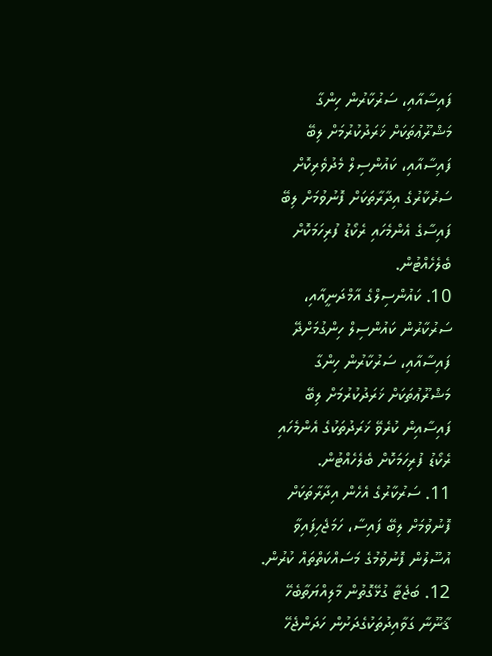ފައިސާއާއި، ސަރުކާރުން ހިންގާ މަޝްރޫޢުތަކަށް ޚަރަދުކުރުމަށް ލިބޭ ފައިސާއާއި، ކައުންސިލް މެދުވެރިކޮށް ސަރުކާރުގެ އިދާރާތަކަށް ފޮނުވުމަށް ލިބޭ ފައިސާގެ އެންމެހައި ރެކޯޑު ފުރިހަމަކޮށް ބެލެހެއްޓުން.
10. ކައުންސިލްގެ އާމްދަނީއާއި، ސަރުކާރުން ކައުންސިލް ހިންގުމަށްދޭ ފައިސާއާއި، ސަރުކާރުން ހިންގާ މަޝްރޫޢުތަކަށް ޚަރަދުކުރުމަށް ލިބޭ ފައިސާއިން ކުރެވޭ ޚަރަދުތަކުގެ އެންމެހައި ރެކޯޑު ފުރިހަމަކޮށް ބެލެހެއްޓުން.
11. ސަރުކާރުގެ އެހެން އިދާރާތަކަށް ފޮނުވުމަށް ލިބޭ ފައިސާ، ހަމަޖެހިފައިވާ އުސޫލުން ފޮނުވުމުގެ މަސައްކަތްތައް ކުރުން.
12. ބަޖެޓާ ގުޅޭގޮތުން މާލިއްޔަތާބެހޭ ޤާނޫނާ ގަވާއިދުތަކުގެދަށުން ހަދަންޖެހޭ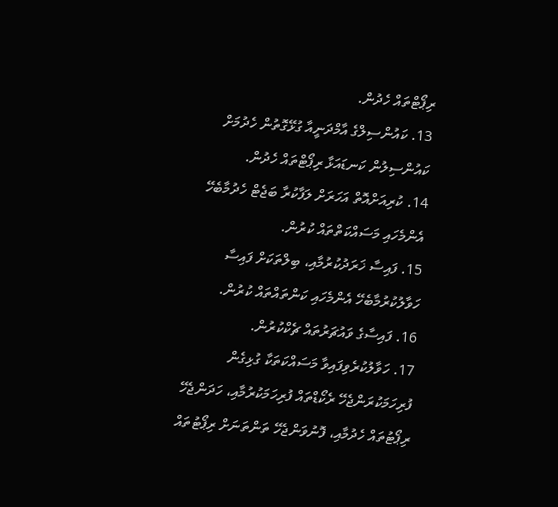ރިޕޯޓްތައް ހެދުން.
13. ކައުންސިލްގެ އާމްދަނީއާ ގުޅޭގޮތުން ހެދުމަށް ކައުންސިލުން ކަނޑައަޅާ ރިޕޯޓްތައް ހެދުން.
14. ކުރިއަށްއޮތް އަހަރަށް ލަފާކުރާ ބަޖެޓް ހެދުމާބެހޭ އެންމެހައި މަސައްކަތްތައް ކުރުން.
15. ފައިސާ ޚަރަދުކުރުމާއި، ބިލްތަކަށް ފައިސާ ހަވާލުކުރުމާބެހޭ އެންމެހައި ކަންތައްތައް ކުރުން.
16. ފައިސާގެ ވައުޗަރުތައް ޗެކްކުރުން.
17. ހަވާލުކުރެވިފައިވާ މަސައްކަތަކާ ގުޅިގެން ފުރިހަމަކުރަންޖެހޭ ރެކޯޑްތައް ފުރިހަމަކުރުމާއި، ހަދަންޖެހޭ ރިޕޯޓުތައް ހެދުމާއި، ފޮނުވަންޖެހޭ ތަންތަނަށް ރިޕޯޓުތައް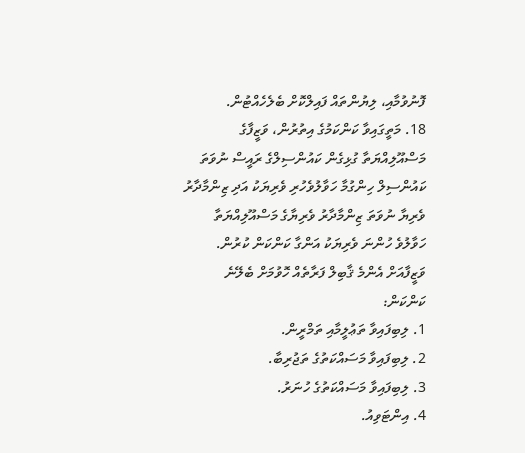ފޮނުވުމާއި، ލިޔުންތައް ފައިލްކޮށް ބެލެހެއްޓުން.
18. މަތީގައިވާ ކަންކަމުގެ އިތުރުން، ވަޒީފާގެ މަސްއޫލިއްޔަތާ ގުޅިގެން ކައުންސިލްގެ ރައީސް ނުވަތަ ކައުންސިލް ހިންގުމާ ހަވާލުވެހުރި ވެރިޔަކު އަދި ޒިންމާދާރު ވެރިޔާ ނުވަތަ ޒިންމާދާރު ވެރިޔާގެ މަސްއޫލިއްޔަތާ ހަވާލުވެ ހުންނަ ވެރިޔަކު އަންގާ ކަންކަން ކުރުން.
ވަޒީފާއަށް އެންމެ ޤާބިލް ފަރާތެއް ހޮވުމަށް ބެލޭނެ ކަންކަން:
1. ލިބިފައިވާ ތަޢުލީމާއި ތަމްރީން.
2. ލިބިފައިވާ މަސައްކަތުގެ ތަޖުރިބާ.
3. ލިބިފައިވާ މަސައްކަތުގެ ހުނަރު.
4. އިންޓަވިއު.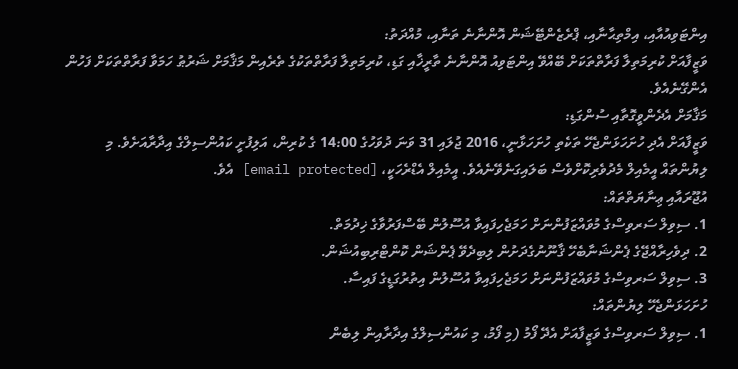އިންޓަވިއުއާއި، އިމްތިޙާނާއި، ޕްރެޒެންޓޭޝަން އޮންނާނެ ތަނާއި، މުއްދަތު:
ވަޒީފާއަށް ކުރިމަތިލާ ފަރާތްތަކަށް ބޭއްވޭ އިންޓަވިއު އޮންނާނެ ތާރީޚާއި ގަޑި، ކުރިމަތިލާ ފަރާތްތަކުގެ ތެރެއިން މަޤާމަށް ޝަރުޠު ހަމަވާ ފަރާތްތަކަށް ފަހުން އެންގޭނެއެވެ.
މަޤާމަށް އެދެންވީގޮތާއި ސުންގަޑި:
ވަޒީފާއަށް އެދި ހުށަހަޅަންޖެހޭ ތަކެތި ހުށަހަޅާނީ، 2016 ޖުލައި 31 ވަނަ ދުވަހުގެ 14:00 ގެ ކުރިން، އަލިފުށީ ކައުންސިލްގެ އިދާރާއަށެވެ. މި ލިޔުންތައް އީމެއިލް މެދުވެރިކޮށްވެސް ބަލައިގަނެވޭނެއެވެ. އީމެއިލް އެޑްރެހަކީ، [email protected] އެވެ.
އުޖޫރައާއި ޢިނާޔަތްތައް:
1. ސިވިލް ސަރވިސްގެ މުވައްޒަފުންނަށް ހަމަޖެހިފައިވާ އުސޫލުން ބޭސްފަރުވާގެ ޚިދުމަތް.
2. ދިވެހިރާއްޖޭގެ ޕެންޝަނާބެހޭ ޤާނޫނުގެދަށުން ލިބިދެވޭ ޕެންޝަން ކޮންޓްރިބިއުޝަން.
3. ސިވިލް ސަރވިސްގެ މުވައްޒަފުންނަށް ހަމަޖެހިފައިވާ އުސޫލުން އިތުރުގަޑީގެ ފައިސާ.
ހުށަހަޅަންޖެހޭ ލިޔުންތައް:
1. ސިވިލް ސަރވިސްގެ ވަޒީފާއަށް އެދޭ ފޯމު (މި ފޯމު، މި ކައުންސިލްގެ އިދާރާއިން ލިބެން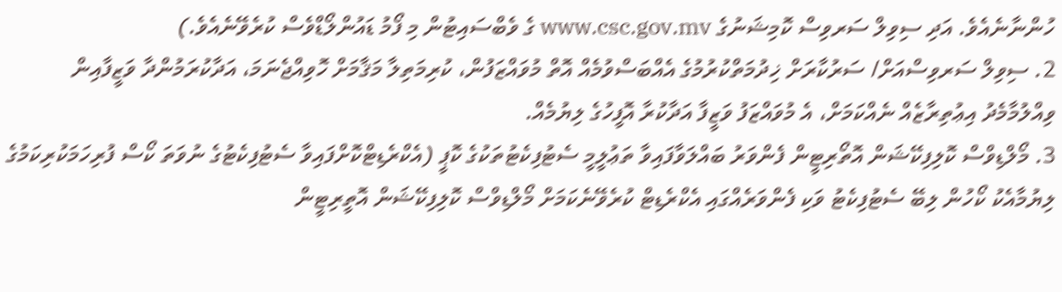ހުންނާނެއެވެ. އަދި ސިވިލް ސަރވިސް ކޮމިޝަނުގެ www.csc.gov.mv ގެ ވެބްސައިޓުން މި ފޯމު ޑައުންލޯޑްވެސް ކުރެވޭނެއެވެ.)
2. ސިވިލް ސަރވިސްއަށް/ ސަރުކާރަށް ޚިދުމަތްކުރުމުގެ އެއްބަސްވުމެއް އޮތް މުވައްޒަފުން، ކުރިމަތިލާ މަޤާމަށް ހޮވިއްޖެނަމަ، އަދާކުރަމުންދާ ވަޒީފާއިން ވިއްލުމާމެދު އިޢުތިރާޒެއް ނެއްކަމަށް، އެ މުވައްޒަފު ވަޒީފާ އަދާކުރާ އޮފީހުގެ ލިޔުމެއް.
3. މޯލްޑިވްސް ކޮލިފިކޭޝަން އޮތޯރިޓީން ފެންވަރު ބައްލަވާފައިވާ ތަޢުލީމީ ސެޓުފިކެޓުތަކުގެ ކޮޕީ (އެކްރެޑިޓްކޮށްފައިވާ ސެޓުފިކެޓުގެ ނުވަތަ ކޯސް ފުރިހަމަކުރިކަމުގެ ލިޔުމާއެކު ކޯހުން ލިބޭ ސެޓުފިކެޓު ވަކި ފެންވަރެއްގައި އެކްރެޑިޓް ކުރެވޭނެކަމަށް މޯލްޑިވްސް ކޮލިފިކޭޝަން އޮތީރިޓީން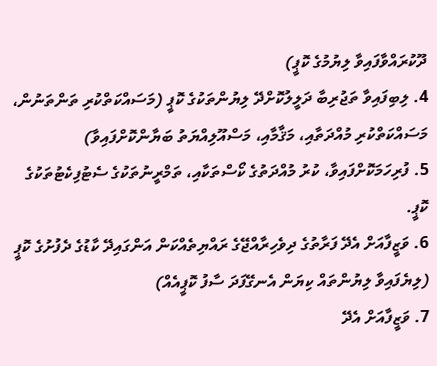ދޫކުރައްވާފައިވާ ލިޔުމުގެ ކޮޕީ)
4. ލިބިފައިވާ ތަޖުރިބާ ދަލީލުކޮށްދޭ ލިޔުންތަކުގެ ކޮޕީ (މަސައްކަތްކުރި ތަންތަނުން، މަސައްކަތްކުރި މުއްދަތާއި، މަޤާމާއި، މަސްއޫލިއްޔަތު ބަޔާންކޮށްފައިވާ)
5. ފުރިހަމަކޮށްފައިވާ، ކުރު މުއްދަތުގެ ކޯސްތަކާއި، ތަމްރީނުތަކުގެ ސެޓުފިކެޓުތަކުގެ ކޮޕީ.
6. ވަޒީފާއަށް އެދޭ ފަރާތުގެ ދިވެހިރާއްޖޭގެ ރައްޔިތެއްކަން އަންގައިދޭ ކާޑުގެ ދެފުށުގެ ކޮޕީ (ލިޔެފައިވާ ލިޔުންތައް ކިޔަން އެނގޭފަދަ ސާފު ކޮޕީއެއް)
7. ވަޒީފާއަށް އެދޭ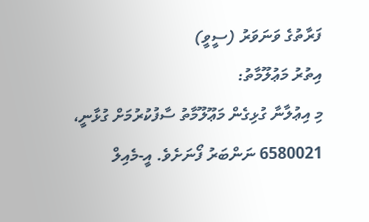ފަރާތުގެ ވަނަވަރު (ސީވީ)
އިތުރު މަޢުލޫމާތު:
މި އިޢުލާނާ ގުޅިގެން މަޢޫލޫމާތު ސާފުކުރުމަށް ގުޅާނީ، 6580021 ނަންބަރު ފޯނަށެވެ. އީ-މެއިލް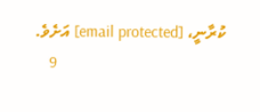ކުރާނީ، [email protected] އަށެވެ.
                                          9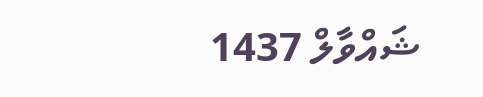ޝައްވާލް 1437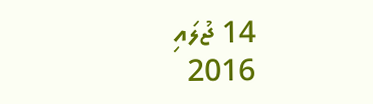14 ޖުލައި 2016